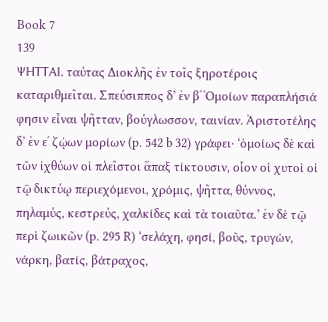Book 7
139
ΨΗΤΤΑΙ. ταύτας Διοκλῆς ἐν τοῖς ξηροτέροις καταριθμεῖται. Σπεύσιππος δ’ ἐν βʹ Ὁμοίων παραπλήσιά φησιν εἶναι ψῆτταν, βούγλωσσον, ταινίαν. Ἀριστοτέλης δ’ ἐν εʹ ζῴων μορίων (p. 542 b 32) γράφει· ‘ὁμοίως δὲ καὶ τῶν ἰχθύων οἱ πλεῖστοι ἅπαξ τίκτουσιν, οἷον οἱ χυτοὶ οἱ τῷ δικτύῳ περιεχόμενοι, χρόμις, ψῆττα, θύννος, πηλαμύς, κεστρεύς, χαλκίδες καὶ τὰ τοιαῦτα.’ ἐν δὲ τῷ περὶ ζωικῶν (p. 295 R) ‘σελάχη, φησί, βοῦς, τρυγών, νάρκη, βατίς, βάτραχος,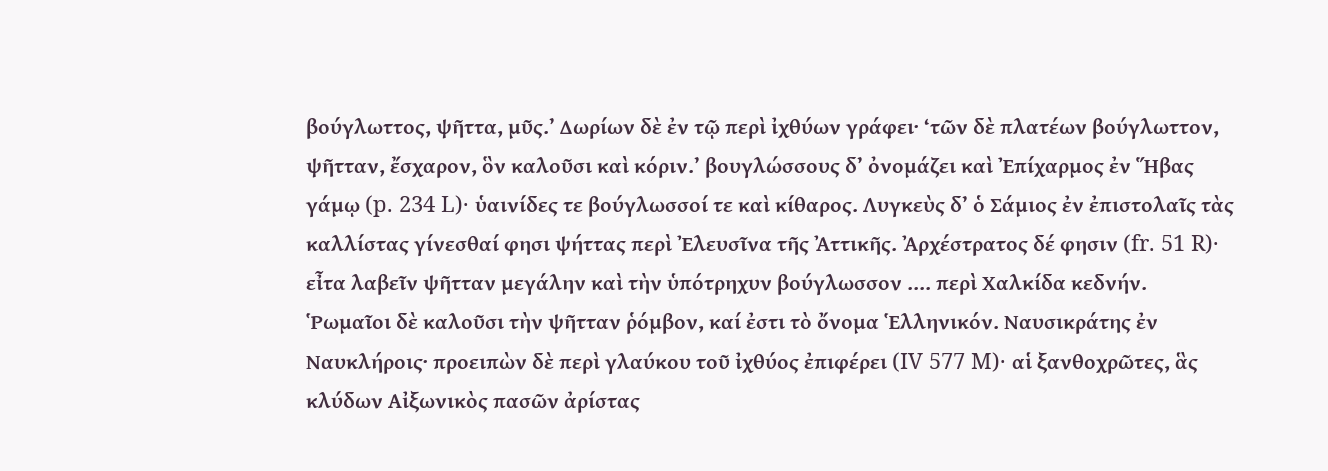βούγλωττος, ψῆττα, μῦς.’ Δωρίων δὲ ἐν τῷ περὶ ἰχθύων γράφει· ‘τῶν δὲ πλατέων βούγλωττον, ψῆτταν, ἔσχαρον, ὃν καλοῦσι καὶ κόριν.’ βουγλώσσους δ’ ὀνομάζει καὶ Ἐπίχαρμος ἐν Ἥβας γάμῳ (p. 234 L)· ὑαινίδες τε βούγλωσσοί τε καὶ κίθαρος. Λυγκεὺς δ’ ὁ Σάμιος ἐν ἐπιστολαῖς τὰς καλλίστας γίνεσθαί φησι ψήττας περὶ Ἐλευσῖνα τῆς Ἀττικῆς. Ἀρχέστρατος δέ φησιν (fr. 51 R)· εἶτα λαβεῖν ψῆτταν μεγάλην καὶ τὴν ὑπότρηχυν βούγλωσσον .... περὶ Χαλκίδα κεδνήν. Ῥωμαῖοι δὲ καλοῦσι τὴν ψῆτταν ῥόμβον, καί ἐστι τὸ ὄνομα Ἑλληνικόν. Ναυσικράτης ἐν Ναυκλήροις· προειπὼν δὲ περὶ γλαύκου τοῦ ἰχθύος ἐπιφέρει (IV 577 M)· αἱ ξανθοχρῶτες, ἃς κλύδων Αἰξωνικὸς πασῶν ἀρίστας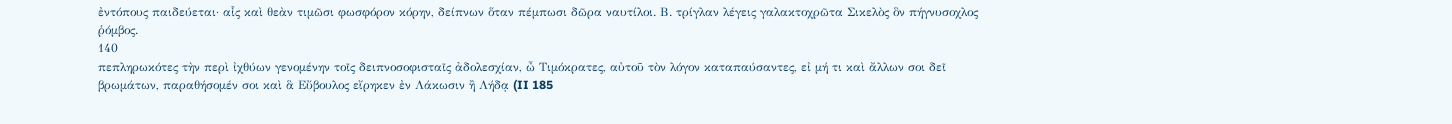ἐντόπους παιδεύεται· αἷς καὶ θεὰν τιμῶσι φωσφόρον κόρην, δείπνων ὅταν πέμπωσι δῶρα ναυτίλοι. Β. τρίγλαν λέγεις γαλακτοχρῶτα Σικελὸς ὃν πήγνυσοχλος ῥόμβος.
140
πεπληρωκότες τὴν περὶ ἰχθύων γενομένην τοῖς δειπνοσοφισταῖς ἀδολεσχίαν, ὦ Τιμόκρατες, αὐτοῦ τὸν λόγον καταπαύσαντες, εἰ μή τι καὶ ἄλλων σοι δεῖ βρωμάτων, παραθήσομέν σοι καὶ ἃ Εὔβουλος εἴρηκεν ἐν Λάκωσιν ἢ Λήδᾳ (II 185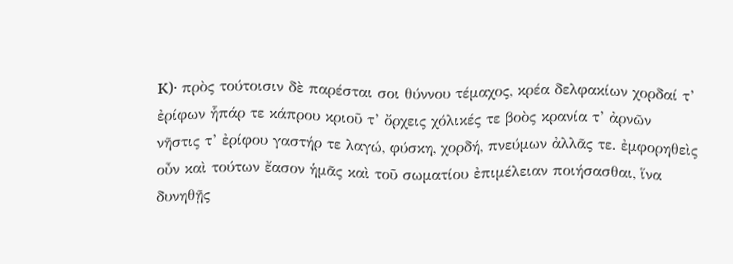K)· πρὸς τούτοισιν δὲ παρέσται σοι θύννου τέμαχος, κρέα δελφακίων χορδαί τ’ ἐρίφων ἧπάρ τε κάπρου κριοῦ τ’ ὄρχεις χόλικές τε βοὸς κρανία τ’ ἀρνῶν νῆστις τ’ ἐρίφου γαστήρ τε λαγώ, φύσκη, χορδή, πνεύμων ἀλλᾶς τε. ἐμφορηθεὶς οὖν καὶ τούτων ἔασον ἡμᾶς καὶ τοῦ σωματίου ἐπιμέλειαν ποιήσασθαι, ἵνα δυνηθῇς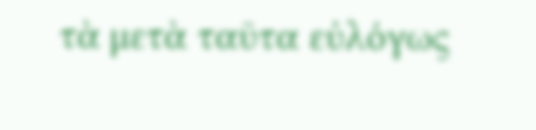τὰ μετὰ ταῦτα εὐλόγως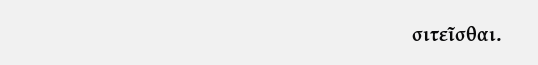σιτεῖσθαι.